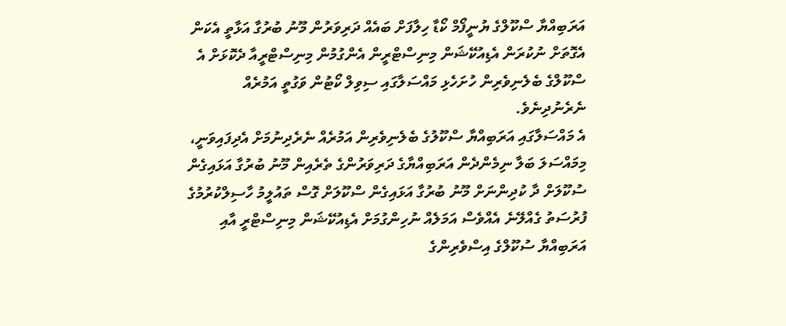އަރަބިއްޔާ ސްކޫލްގެ ޔުނީފޯމް ކޯޑާ ހިލާފަށް ބައެއް ދަރިވަރުން މޫނު ބުރުގާ އަޅާތީ އެކަން އެގޮތަށް ނުކުރަން އެޑިއުކޭޝަން މިނިސްޓްރީން އެންގުމުން މިނިސްޓްރީއާ ދެކޮޅަށް އެ ސްކޫލްގެ ބެލެނިވެރިން ހުށަހެޅި މައްސަލާގައި ސިވިލް ކޯޓުން ވަގުތީ އަމުރެއް ނެރެނުދިނެވެ.
އެ މައްސަލާގައި އަރަބިއްޔާ ސްކޫލުގެ ބެލެނިވެރިން އަމުރެއް ނެރެދިނުމަށް އެދިފައިވަނީ، މިމައްސަލަ ބަލާ ނިމެންދެން އަރަބިއްޔާގެ ދަރިވަރުންގެ ތެރެއިން މޫނު ބުރުގާ އަޅައިގެން ސުކޫލަށް ދާ ކުދިންނަށް މޫނު ބުރުގާ އަޅައިގެން ސްކޫލަށް ގޮސް ތައުލީމު ހާސިލްކުރުމުގެ ފުރުސަތު ގެއްލޭނެ އެއްވެސް އަމަލެއް ނުހިންގުމަށް އެޑިއުކޭޝަން މިނިސްޓްރީ އާއި އަރަބިއްޔާ ސުކޫލްގެ އިސްވެރިންގެ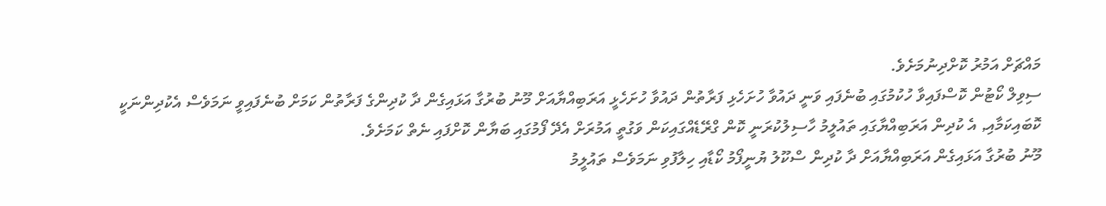މައްޗަށް އަމުރު ކޮށްދިނުމަށެވެ.
ސިވިލް ކޯޓުން ކޮސްފައިވާ ހުކުމުގައި ބުނެފައި ވަނީ ދައުވާ ހުށަހެޅި ފަރާތުން ދައުވާ ހުށަހެޅީ އަރަބިއްޔާއަށް މޫނު ބުރުގާ އަޅައިގެން ދާ ކުދިންގެ ފަރާތުން ކަމަށް ބުނެފައިވީ ނަމަވެސް އެކުދިންނަކީ ކޮބައިކަމާއި, އެ ކުދިން އަރަބިއްޔާގައި ތައުލީމު ހާސިލުކުރަނީ ކޮން ގްރޭޑެއްގައިކަން ވަގުތީ އަމުރަށް އެދޭ ފޯމުގައި ބަޔާން ކޮށްފައި ނެތް ކަމަށެވެ.
މޫނު ބުރުގާ އަޅައިގެން އަރަބިއްޔާއަށް ދާ ކުދިން ސްކޫލު ޔުނީފޯމު ކޯޑާއި ހިލާފުވި ނަމަވެސް ތައުލީމު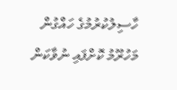ހާސިލުކުރުމުގެ ހައްގުން މަހުރޫމު ކޮށްފައި ނުވާކަން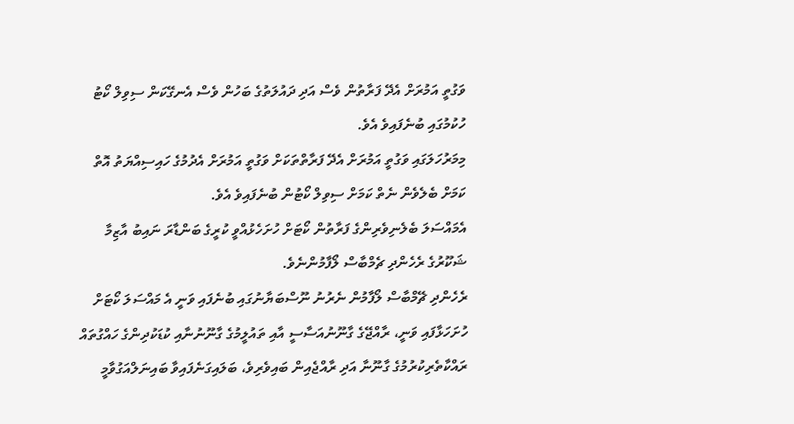ވަގުތީ އަމުރަށް އެދޭ ފަރާތުން ވެސް އަދި ދައުލަތުގެ ބަހުން ވެސް އެނގޭކަން ސިވިލް ކޯޓު ހުކުމުގައި ބުނެފައިވެ އެވެ.
މިމަރުހަލަގައި ވަގުތީ އަމުރަށް އެދޭ ފަރާތްތަކަށް ވަގުތީ އަމުރަށް އެދުމުގެ ހައިސިއްޔަތު އޮތް ކަމަށް ބެލެވެން ނެތް ކަމަށް ސިވިލް ކޯޓުން ބުނެފައިވެ އެވެ.
އެމައްސަލަ ބެލެނިވެރިންގެ ފަރާތުން ކޯޓަށް ހުށަހެޅުއްވީ ކުރީގެ ބަންޑާރަ ނައިބު އާޒިމާ ޝަކޫރުގެ ރެހެންދި ޗެމްބާސް ލޯފާމުންނެވެ.
ރެހެންދި ޗޭމްބާސް ލޯފާމުން ނެރުނު ނޫސްބަޔާނުގައި ބުނެފައި ވަނީ އެ މައްސަލަ ކޯޓަށް ހުށަހަޅާފައި ވަނީ، ރާއްޖޭގެ ގާނޫނުއަސާސީ އާއި ތައުލީމުގެ ގާނޫނުނާއި ކުޑަކުދިންގެ ހައްގުތައް ރައްކާތެރިކުރުމުގެ ގާނޫނާ އަދި ރާއްޖެއިން ބައިވެރިވެ، ބަލައިގަނެފައިވާ ބައިނަލްއަގުވާމީ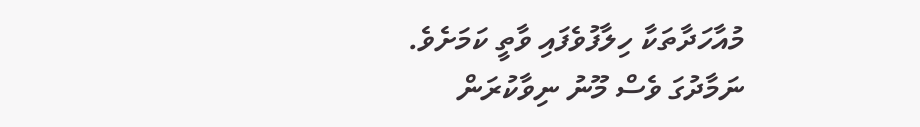މުއާހަދާތަކާ ހިލާފުވެފައި ވާތީ ކަމަށެވެ.
ނަމާދުގަ ވެސް މޫނު ނިވާކުރަން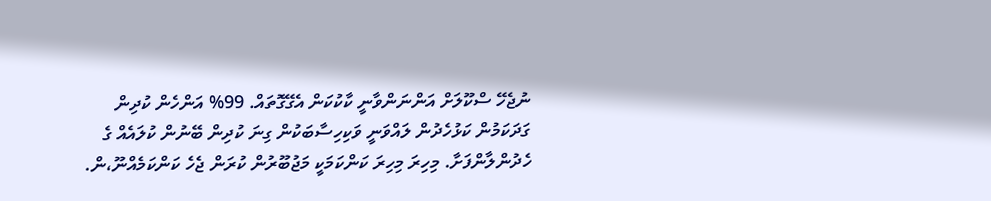ނުޖެހޭ ސްކޫލަށް އަންނަންވާނީ ކާކުކަން އެގޭގޮތައް. 99% އަންހެން ކުދިން ގަދަކަމުން ކަޅުހެދުން ލައްވަނީ ވަކިހިސާބަކުން ގިނަ ކުދިން ބޭނުން ކުލައެއް ގެ ހެދުންލާންފަށާ. މިހިރަ މިހިރަ ކަންކަމަކީ މަޖުބޫރުން ކުރަން ޖެހެ ކަންކަމެއްނޫ،ން.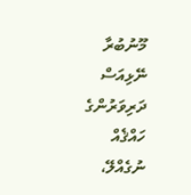މޫނުބުރާ ނޭޅިއަސް ދަރިވަރުންގެ ހައްޤެއް ނުގެއްލޭ،